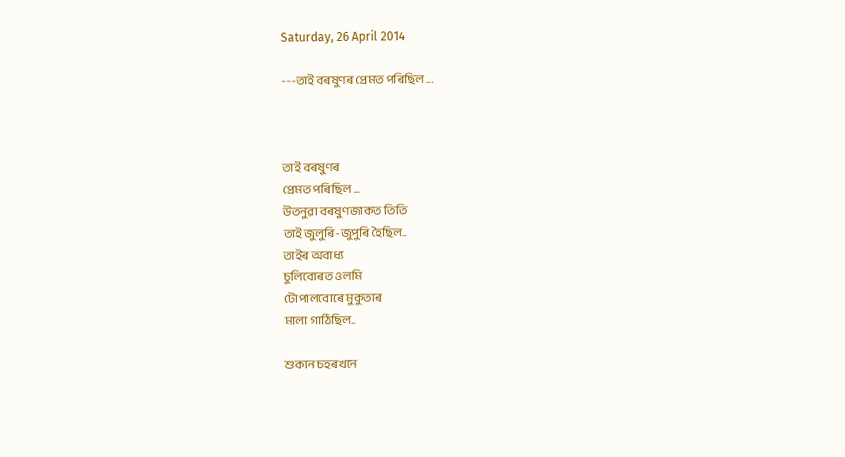Saturday, 26 April 2014

---তাই বৰষুণৰ প্রেমত পৰিছিল ...



তাই বৰষুণৰ
প্রেমত পৰিছিল ...
উতনুৱা বৰষুণজাকত তিতি
তাই জুলুৰি-জুপুৰি হৈছিল..
তাইৰ অবাধ্য
চুলিবোৰত ওলমি
টোপালবোৰে মুকুতাৰ
মালা গাঠিছিল..

শুকান চহৰখনে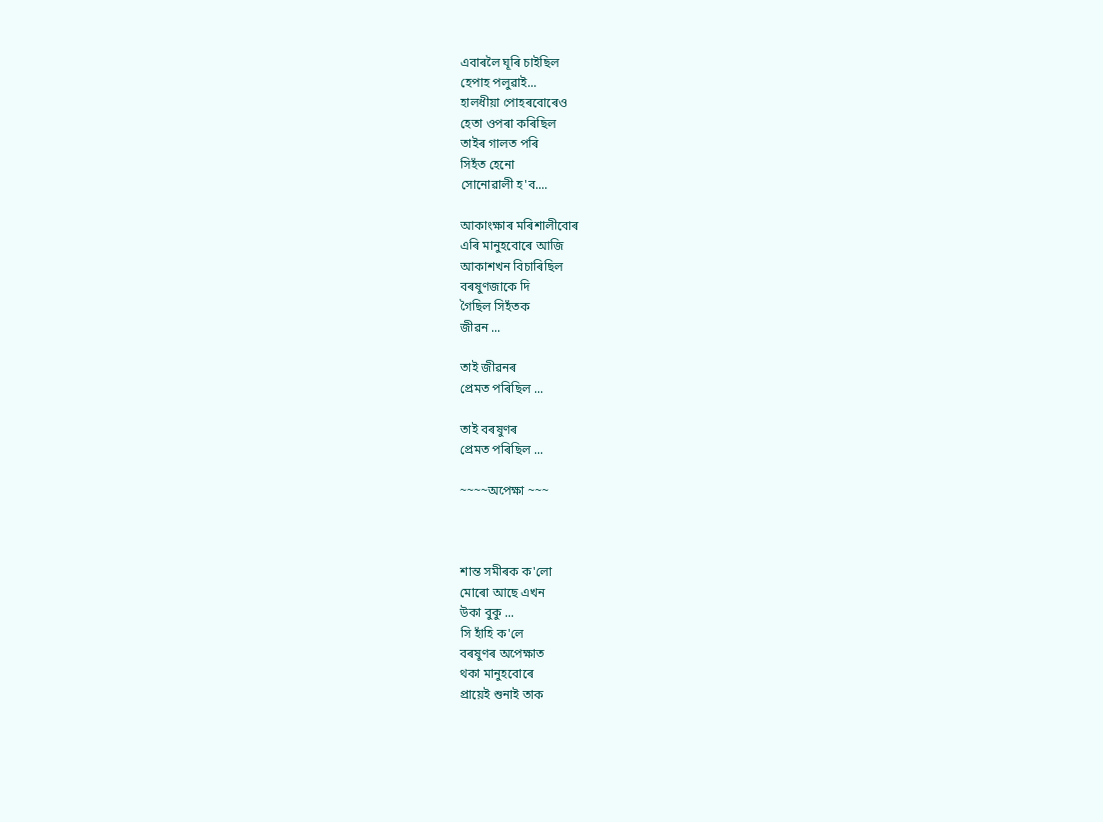এবাৰলৈ ঘূৰি চাইছিল
হেপাহ পলুৱাই...
হালধীয়া পোহৰবোৰেও
হেতা ওপৰা কৰিছিল
তাইৰ গালত পৰি
সিহঁত হেনো
সোনোৱালী হ'ব....

আকাংক্ষাৰ মৰিশালীবোৰ
এৰি মানুহবোৰে আজি
আকাশখন বিচাৰিছিল
বৰষুণজাকে দি
গৈছিল সিহঁতক
জীৱন ...

তাই জীৱনৰ
প্রেমত পৰিছিল ...

তাই বৰষুণৰ
প্রেমত পৰিছিল ...

~~~~অপেক্ষা ~~~



শান্ত সমীৰক ক'লো
মোৰো আছে এখন
উকা বুকু ...
সি হাঁহি ক'লে
বৰষুণৰ অপেক্ষাত
থকা মানুহবোৰে
প্রায়েই শুনাই তাক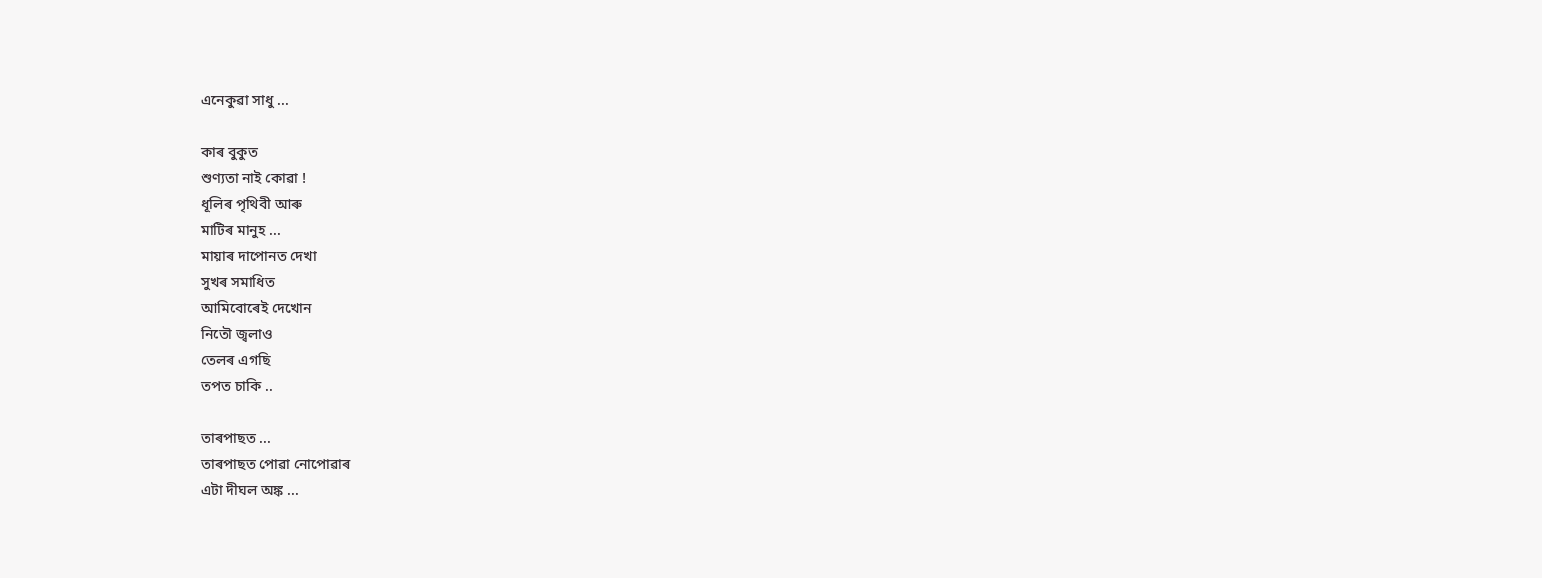এনেকুৱা সাধু ...

কাৰ বুকুত
শুণ্যতা নাই কোৱা !
ধূলিৰ পৃথিবী আৰু
মাটিৰ মানুহ ...
মায়াৰ দাপোনত দেখা
সুখৰ সমাধিত
আমিবোৰেই দেখোন
নিতৌ জ্বলাও
তেলৰ এগছি
তপত চাকি ..

তাৰপাছত ...
তাৰপাছত পোৱা নোপোৱাৰ
এটা দীঘল অঙ্ক ...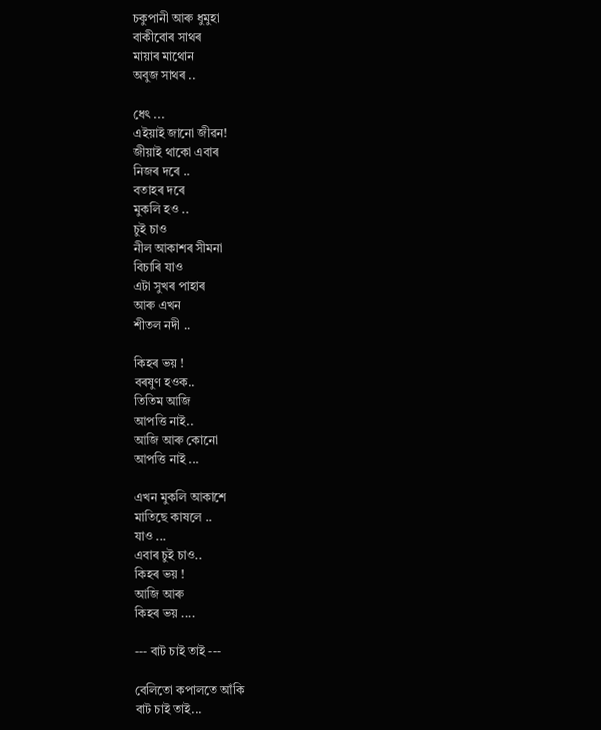চকুপানী আৰু ধুমুহা
বাকীবোৰ সাথৰ
মায়াৰ মাথোন
অবুজ সাথৰ ..

ধেৎ ...
এইয়াই জানো জীৱন!
জীয়াই থাকো এবাৰ
নিজৰ দৰে ..
বতাহৰ দৰে
মুকলি হও ..
চুই চাও
নীল আকাশৰ সীমনা
বিচাৰি যাও
এটা সুখৰ পাহাৰ
আৰু এখন
শীতল নদী ..

কিহৰ ভয় !
বৰষুণ হওক..
তিতিম আজি
আপত্তি নাই..
আজি আৰু কোনো
আপত্তি নাই ...

এখন মুকলি আকাশে
মাতিছে কাষলে ..
যাও ...
এবাৰ চুই চাও..
কিহৰ ভয় !
আজি আৰু
কিহৰ ভয় ....

--- বাট চাই তাই ---

বেলিতো কপালতে আঁকি
বাট চাই তাই...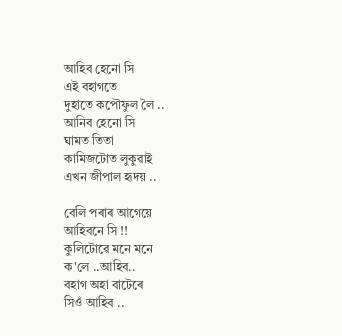আহিব হেনো সি
এই বহাগতে
দুহাতে কপৌফুল লৈ ..
আনিব হেনো সি
ঘামত তিতা
কামিজটোত লুকুৱাই
এখন জীপাল হৃদয় ..

বেলি পৰাৰ আগেয়ে
আহিবনে সি !!
কুলিটোৱে মনে মনে
ক'লে ..আহিব..
বহাগ অহা বাটেৰে
সিওঁ আহিব ..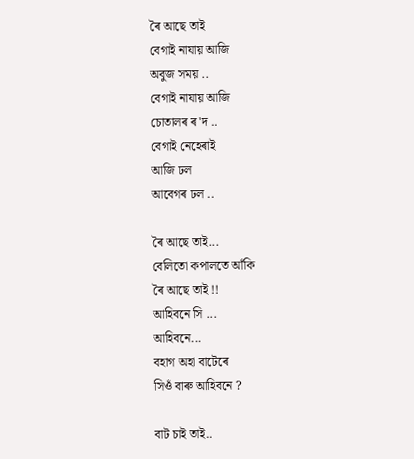ৰৈ আছে তাই
বেগাই নাযায় আজি
অবুজ সময় ..
বেগাই নাযায় আজি
চোতালৰ ৰ'দ ..
বেগাই নেহেৰাই
আজি ঢল
আবেগৰ ঢল ..

ৰৈ আছে তাই...
বেলিতো কপালতে আঁকি
ৰৈ আছে তাই !!
আহিবনে সি ...
আহিবনে...
বহাগ অহা বাটেৰে
সিওঁ বাৰু আহিবনে ?

বাট চাই তাই..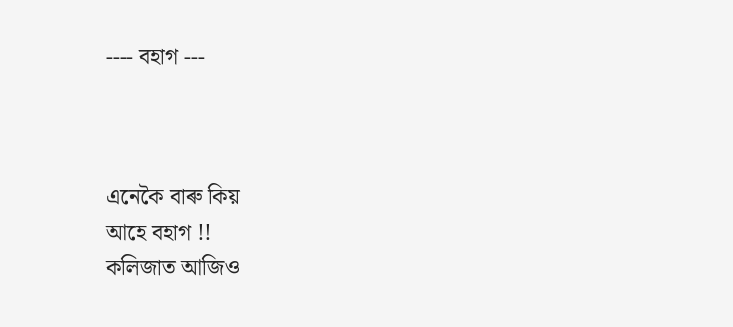---- বহাগ ---



এনেকৈ বাৰু কিয়
আহে বহাগ !!
কলিজাত আজিও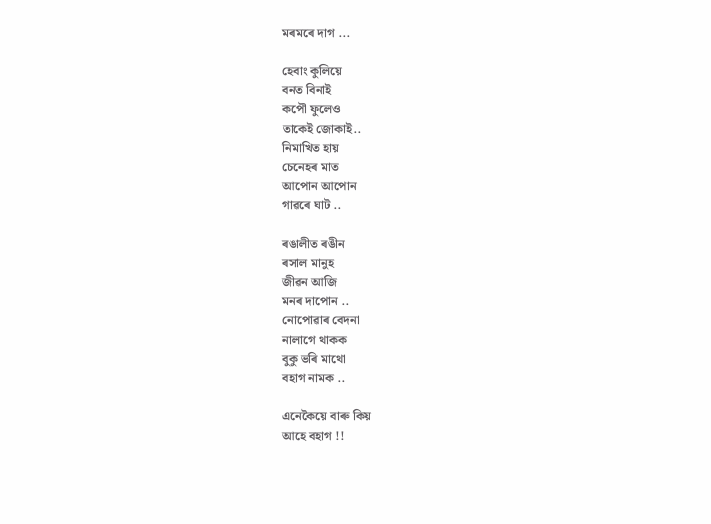মৰমৰে দাগ ...

হেবাং কুলিয়ে
বনত বিনাই
কপৌ ফুলেও
তাকেই জোকাই..
নিমাখিত হায়
চেনেহৰ মাত
আপোন আপোন
গাৱৰে ঘাট ..

ৰঙালীত ৰঙীন
ৰসাল মানুহ
জীৱন আজি
মনৰ দাপোন ..
নোপোৱাৰ বেদনা
নালাগে থাকক
বুকু ভৰি মাথো
বহাগ নামক ..

এনেকৈয়ে বাৰু কিয়
আহে বহাগ !!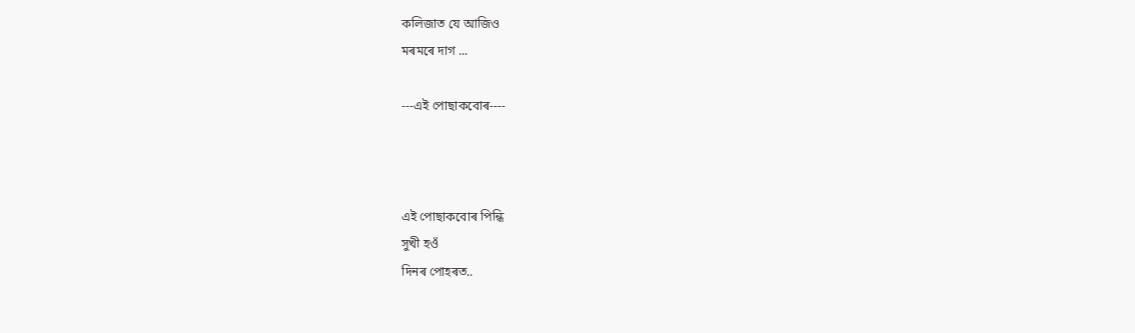কলিজাত যে আজিও
মৰমৰে দাগ ...

---এই পোছাকবোৰ----



এই পোছাকবোৰ পিন্ধি
সুখী হওঁ
দিনৰ পোহৰত..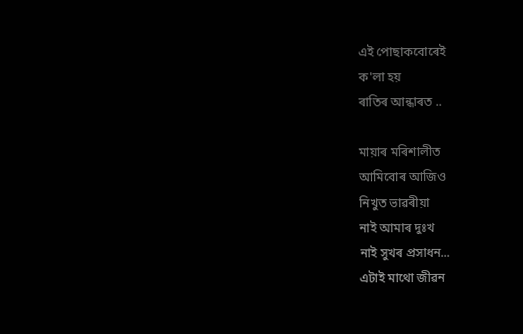এই পোছাকবোৰেই
ক'লা হয়
ৰাতিৰ আন্ধাৰত ..

মায়াৰ মৰিশালীত
আমিবোৰ আজিও
নিখুত ভাৱৰীয়া
নাই আমাৰ দুঃখ
নাই সুখৰ প্রসাধন...
এটাই মাথো জীৱন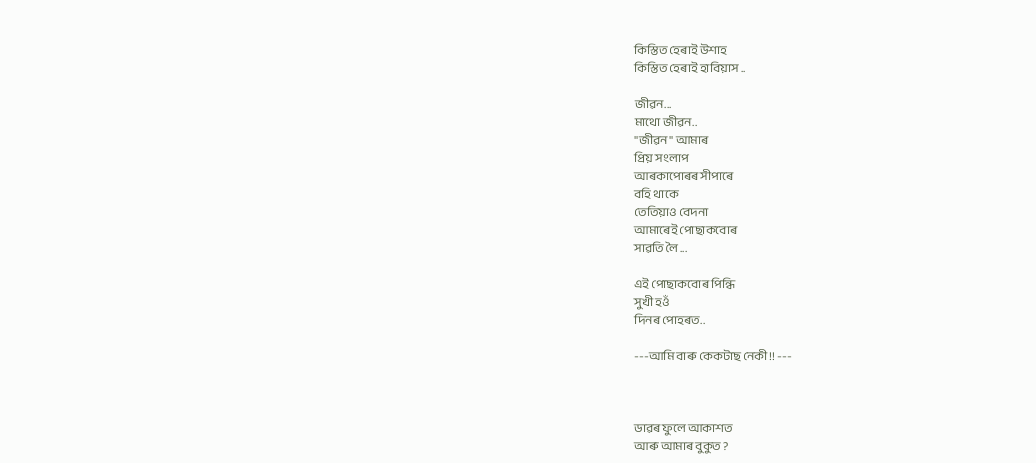কিস্তিত হেৰাই উশাহ
কিস্তিত হেৰাই হাবিয়াস ..

জীৱন...
মাথো জীৱন..
"জীৱন" আমাৰ
প্রিয় সংলাপ
আৰকাপোৰৰ সীপাৰে
বহি থাকে
তেতিয়াও বেদনা
আমাৰেই পোছাকবোৰ
সাৱতি লৈ ...

এই পোছাকবোৰ পিন্ধি
সুখী হওঁ
দিনৰ পোহৰত..

---আমি বাৰু কেকটাছ নেকী !! ---



ডাৱৰ ফুলে আকাশত
আৰু আমাৰ বুকুত ?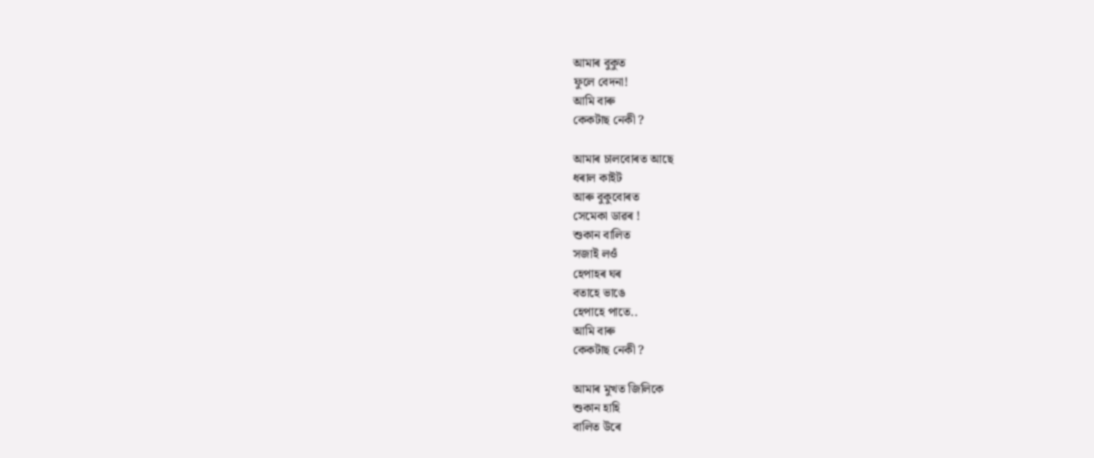আমাৰ বুকুত
ফুলে বেদনা!
আমি বাৰু
কেকটাছ নেকী ?

আমাৰ চালবোৰত আছে
ধৰাল কাইট
আৰু বুকুবোৰত
সেমেকা ডাৱৰ !
শুকান বালিত
সজাই লওঁ
হেপাহৰ ঘৰ
বতাহে ভাঙে
হেপাহে পাতে..
আমি বাৰু
কেকটাছ নেকী ?

আমাৰ মুখত জিলিকে
শুকান হাহি
বালিত উৰে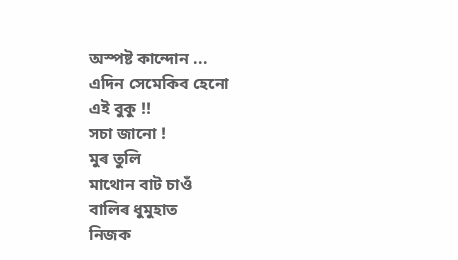অস্পষ্ট কান্দোন ...
এদিন সেমেকিব হেনো
এই বুকু !!
সচা জানো !
মুৰ তুলি
মাথোন বাট চাওঁ
বালিৰ ধুমুহাত
নিজক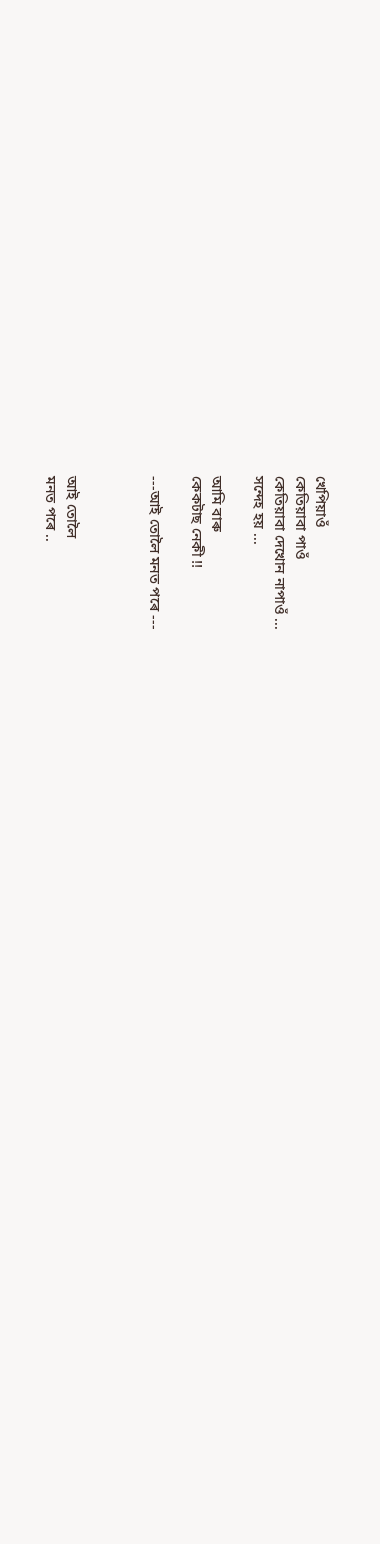খেপিয়াওঁ
কেতিয়াবা পাওঁ
কেতিয়াবা দেখোন নাপাওঁ ...
সন্দেহ হয় ...

আমি বাৰু
কেকটাছ নেকী !!

---আই তোলৈ মনত পৰে ---



আই তোলৈ
মনত পৰে ..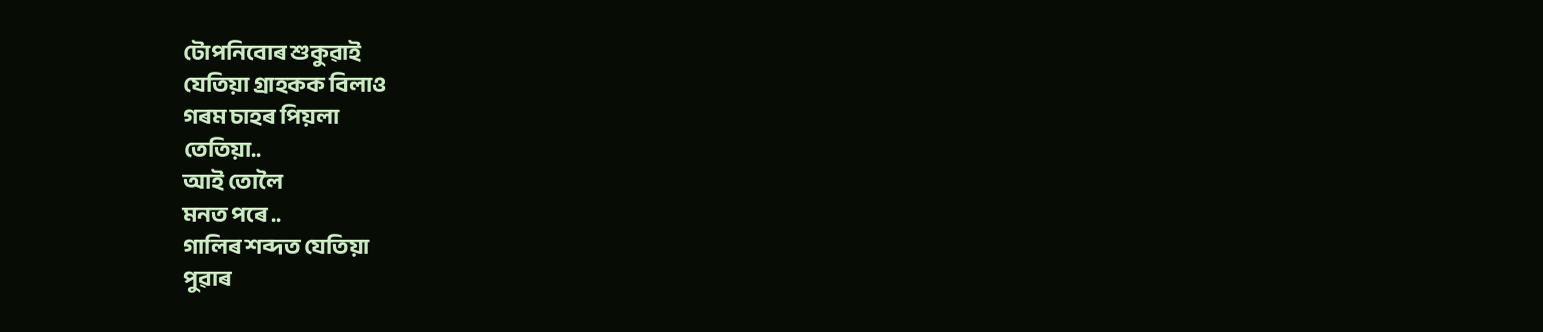টোপনিবোৰ শুকুৱাই
যেতিয়া গ্রাহকক বিলাও
গৰম চাহৰ পিয়লা
তেতিয়া..
আই তোলৈ
মনত পৰে ..
গালিৰ শব্দত যেতিয়া
পুৱাৰ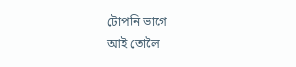টোপনি ভাগে
আই তোলৈ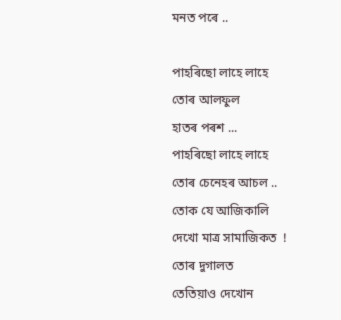মনত পৰে ..

পাহৰিছো লাহে লাহে
তোৰ আলফুল
হাতৰ পৰশ ...
পাহৰিছো লাহে লাহে
তোৰ চেনেহৰ আচল ..
তোক যে আজিকালি
দেখো মাত্র সামাজিকত  !
তোৰ দুগালত
তেতিয়াও দেখোন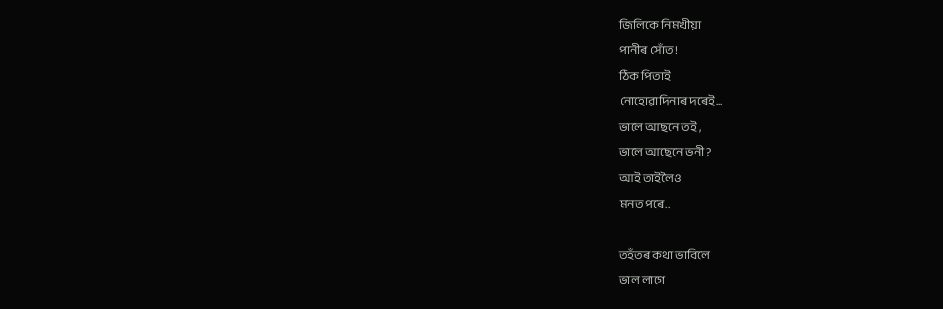জিলিকে নিমখীয়া
পানীৰ সোঁত !
ঠিক পিতাই
নোহোৱাদিনাৰ দৰেই...
ভালে আছনে তই ,
ভালে আছেনে ভনী ?
আই তাইলৈও
মনত পৰে..

তহঁতৰ কথা ভাবিলে
ভাল লাগে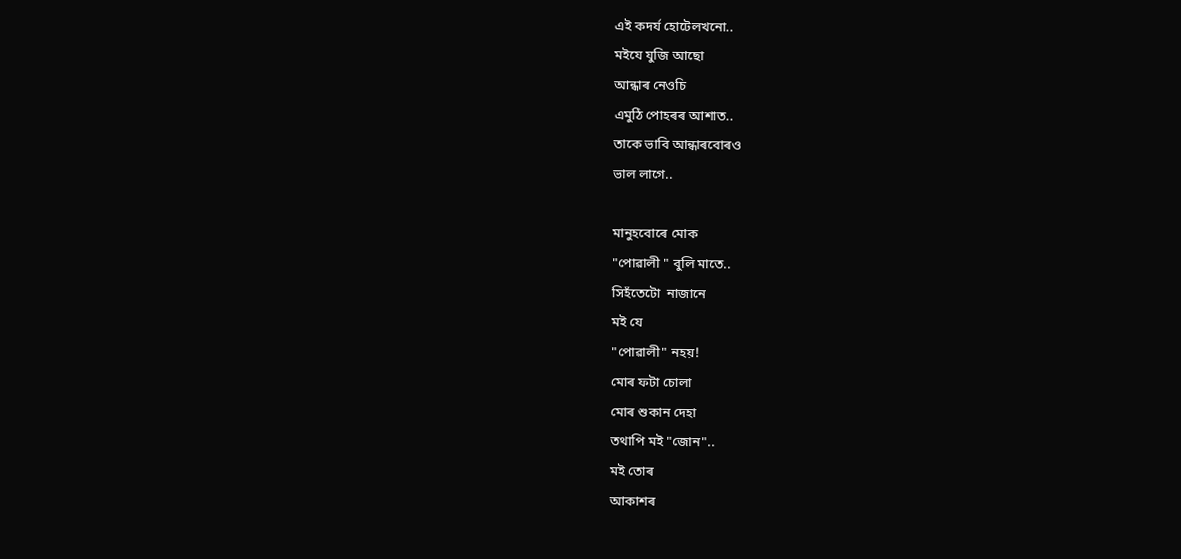এই কদৰ্য হোটেলখনো..
মইযে যুজি আছো
আন্ধাৰ নেওচি
এমুঠি পোহৰৰ আশাত..
তাকে ভাবি আন্ধাৰবোৰও
ভাল লাগে..

মানুহবোৰে মোক
"পোৱালী " বুলি মাতে..
সিহঁতেটো  নাজানে
মই যে
"পোৱালী" নহয়!
মোৰ ফটা চোলা
মোৰ শুকান দেহা
তথাপি মই "জোন"..
মই তোৰ
আকাশৰ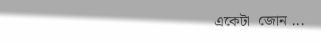একেটা  জোন ...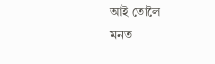আই তোলৈ
মনত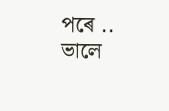পৰে ..
ভালে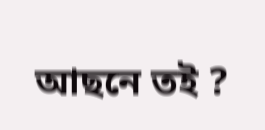আছনে তই ?